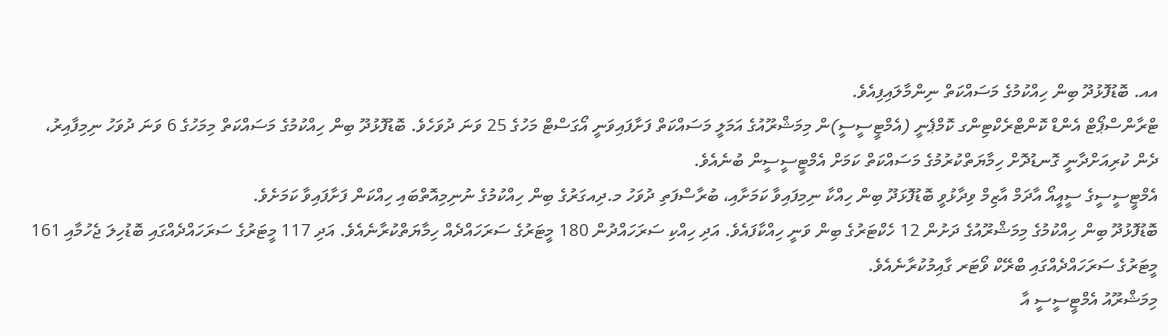އއ. ބޮޑުފޮޅުދޫ ބިން ހިއްކުމުގެ މަސައްކަތް ނިންމާލައިފިއެވެ.
ޓްރާންސްޕޯޓް އެންޑް ކޮންޓްރެކްޓިންގ ކޮމްޕެނީ (އެމްޓީސީސީ)ން މިމަޝްރޫއުގެ އަމަލީ މަސައްކަތް ފަށާފައިވަނީ އޯގަސްޓް މަހުގެ 25 ވަނަ ދުވަހެވެ. ބޮޑުފޮޅުދޫ ބިން ހިއްކުމުގެ މަސައްކަތް މިމަހުގެ 6 ވަނަ ދުވަހު ނިމިފާއިރު، ދެން ކުރިއަށްދާނީ ގޮނޑުދޮށް ހިމާޔަތްކުރުމުގެ މަސައްކަތް ކަމަށް އެމްޓީސީސީން ބުނެއެވެ.
އެމްޓީސީސީގެ ސީއީއޯ އާދަމް އާޒިމް ވިދާޅުވީ ބޮޑުފޮޅަދޫ ބިން ހިއްކާ ނިމިފައިވާ ކަމަށާއި، ބުރާސްފަތި ދުވަހު މ.ދިއގަރުގެ ބިން ހިއްކުމުގެ ނުނިމިއޮތްބައި ހިއްކަން ފަށާފައިވާ ކަމަށެވެ.
ބޮޑުފޮޅުދޫ ބިން ހިއްކުމުގެ މިމަޝްރޫއުގެ ދަށުން 12 ހެކްޓަރުގެ ބިން ވަނީ ހިއްކާފައެވެ. އަދި ހިއްކި ސަރަހައްދުން 180 މީޓަރުގެ ސަރަހައްދެއް ހިމާޔަތްކުރާނެއެވެ. އަދި 117 މީޓަރުގެ ސަރަހައްދެއްގައި ބޮޑުހިލަ ޖެހުމާއި 161 މީޓަރުގެ ސަރަހައްދެއްގައި ބްރޭކް ވޯޓަރ ގާއިމުކުރާނެއެވެ.
މިމަޝްރޫއު އެމްޓީސީސީ އާ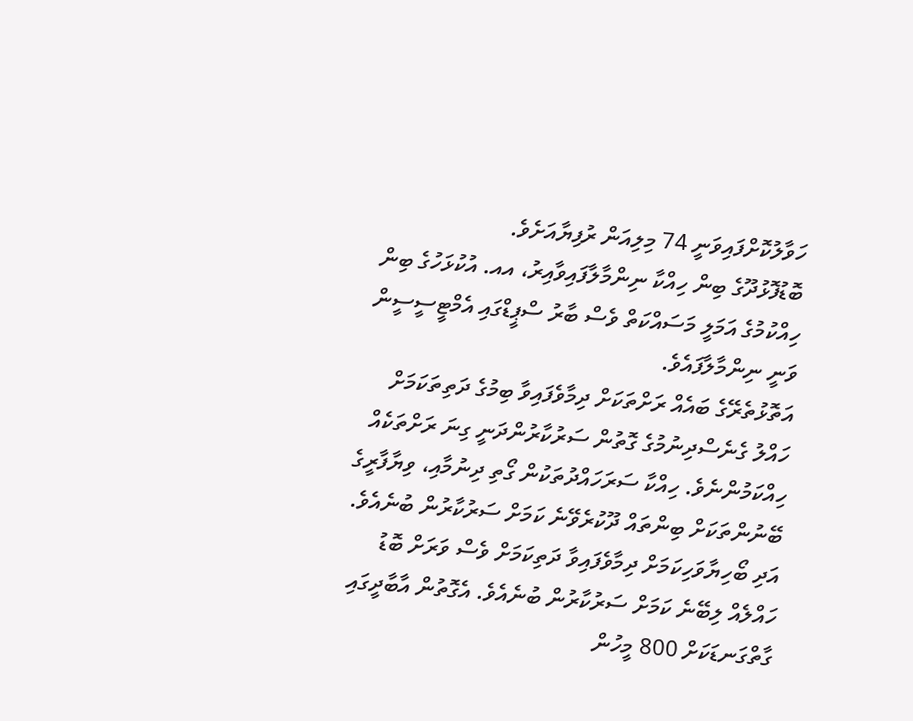ހަވާލުކޮށްފައިވަނީ 74 މިލިއަން ރުފިޔާއަށެވެ.
ބޮޑުފޮޅުދޫގެ ބިން ހިއްކާ ނިންމާލާފައިވާއިރު، އއ. އުކުޅަހުގެ ބިން ހިއްކުމުގެ އަމަލީ މަސައްކަތް ވެސް ބާރު ސްޕީޑްގައި އެމްޓީސީސީން ވަނީ ނިންމާލާފައެވެ.
އަތޮޅުތެރޭގެ ބައެއް ރަށްތަކަށް ދިމާވެފައިވާ ބިމުގެ ދަތިތަކަމަށް ހައްލު ގެނެސްދިނުމުގެ ގޮތުން ސަރުކާރުންދަނީ ގިނަ ރަށްތަކެއް ހިއްކަމުންނެވެ. ހިއްކާ ސަރަހައްދުތަކުން ގޯތި ދިނުމާއި، ވިޔާފާރީގެ ބޭނުންތަކަށް ބިންތައް ދޫކުރެވޭނެ ކަމަށް ސަރުކާރުން ބުނެއެވެ. އަދި ބޯހިޔާވަހިކަމަށް ދިމާވެފައިވާ ދަތިކަމަށް ވެސް ވަރަށް ބޮޑު ހައްލެއް ލިބޭނެ ކަމަށް ސަރުކާރުން ބުނެއެވެ. އެގޮތުން އާބާދީގައި ގާތްގަނޑަކަށް 800 މީހުން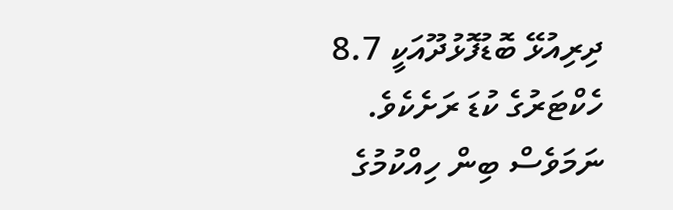ދިރިއުޅޭ ބޮޑުފޮޅުދޫއަކީ 8.7 ހެކްޓަރުގެ ކުޑަ ރަށެކެވެ. ނަމަވެސް ބިން ހިއްކުމުގެ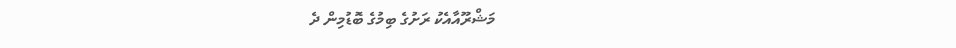މަޝްރޫއާއެކު ރަށުގެ ބިމުގެ ބޮޑުމިން ދެ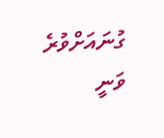ގުނައަށްވުރެ ވަނީ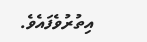އިތުރުވެފައެވެ.